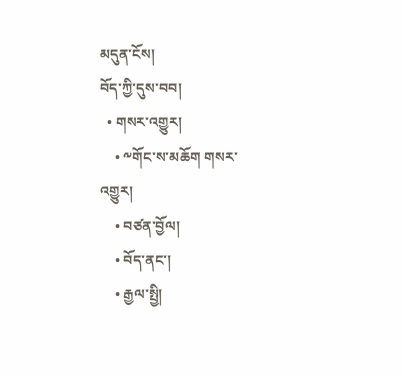མདུན་ངོས།
བོད་ཀྱི་དུས་བབ།
  • གསར་འགྱུར།
    • ༸གོང་ས་མཆོག གསར་འགྱུར།
    • བཙན་བྱོལ།
    • བོད་ནང་།
    • རྒྱལ་སྤྱི།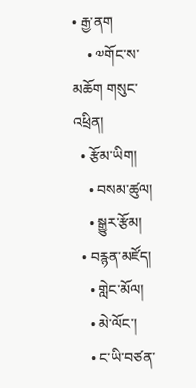• རྒྱ་ནག
    • ༧གོང་ས་མཆོག གསུང་འཕྲིན།
  • རྩོམ་ཡིག།
    • བསམ་ཚུལ།
    • སྒྱུར་རྩོམ།
  • བརྙན་མཛོད།
    • གླེང་མོལ།
    • མེ་ལོང་།
    • ང་ཡི་བཙན་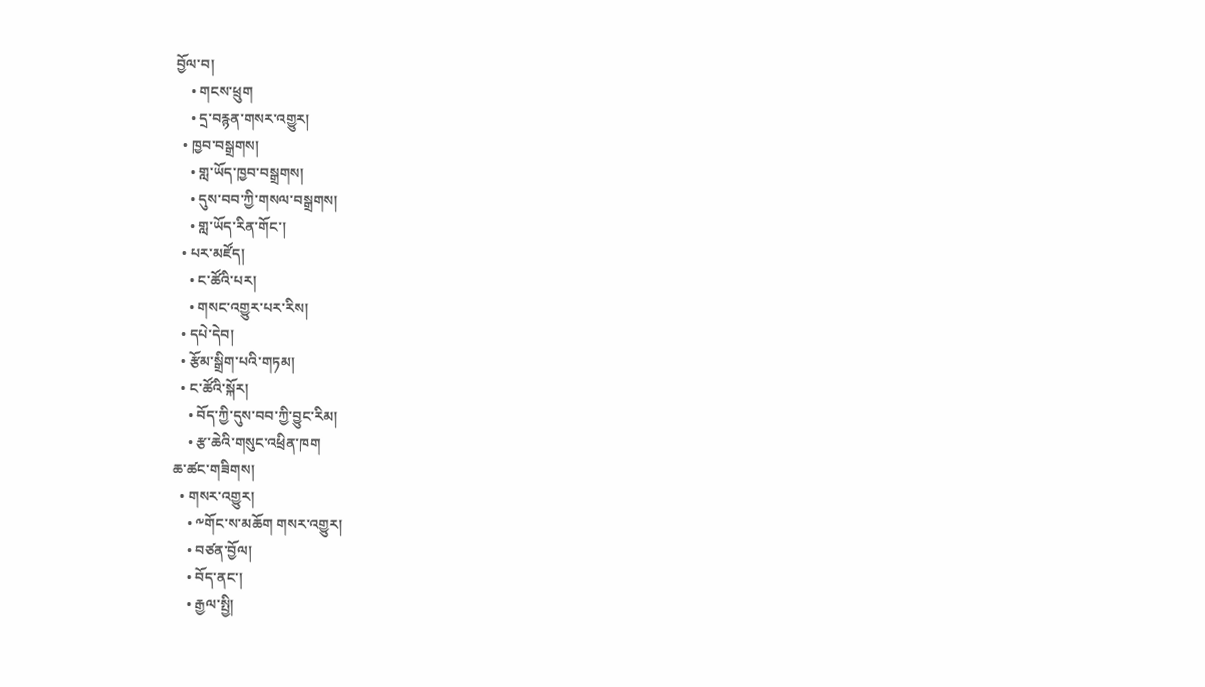བྱོལ་བ།
    • གངས་ཕྲུག
    • དྲ་བརྙན་གསར་འགྱུར།
  • ཁྱབ་བསྒྲགས།
    • གླ་ཡོད་ཁྱབ་བསྒྲགས།
    • དུས་བབ་ཀྱི་གསལ་བསྒྲགས།
    • གླ་ཡོད་རིན་གོང་།
  • པར་མཛོད།
    • ང་ཚོའི་པར།
    • གསང་འགྱུར་པར་རིས།
  • དཔེ་དེབ།
  • རྩོམ་སྒྲིག་པའི་གཏམ།
  • ང་ཚོའི་སྐོར།
    • བོད་ཀྱི་དུས་བབ་ཀྱི་བྱུང་རིམ།
    • རྩ་ཆེའི་གསུང་འཕྲིན་ཁག
ཆ་ཚང་གཟིགས།
  • གསར་འགྱུར།
    • ༸གོང་ས་མཆོག གསར་འགྱུར།
    • བཙན་བྱོལ།
    • བོད་ནང་།
    • རྒྱལ་སྤྱི།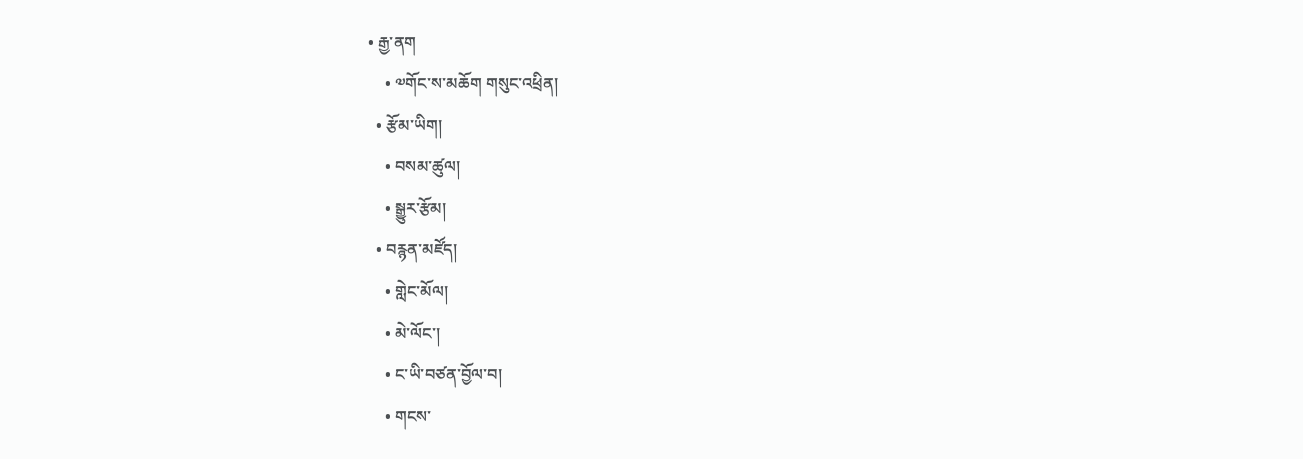• རྒྱ་ནག
    • ༧གོང་ས་མཆོག གསུང་འཕྲིན།
  • རྩོམ་ཡིག།
    • བསམ་ཚུལ།
    • སྒྱུར་རྩོམ།
  • བརྙན་མཛོད།
    • གླེང་མོལ།
    • མེ་ལོང་།
    • ང་ཡི་བཙན་བྱོལ་བ།
    • གངས་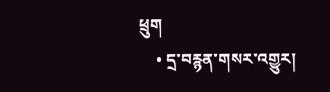ཕྲུག
    • དྲ་བརྙན་གསར་འགྱུར།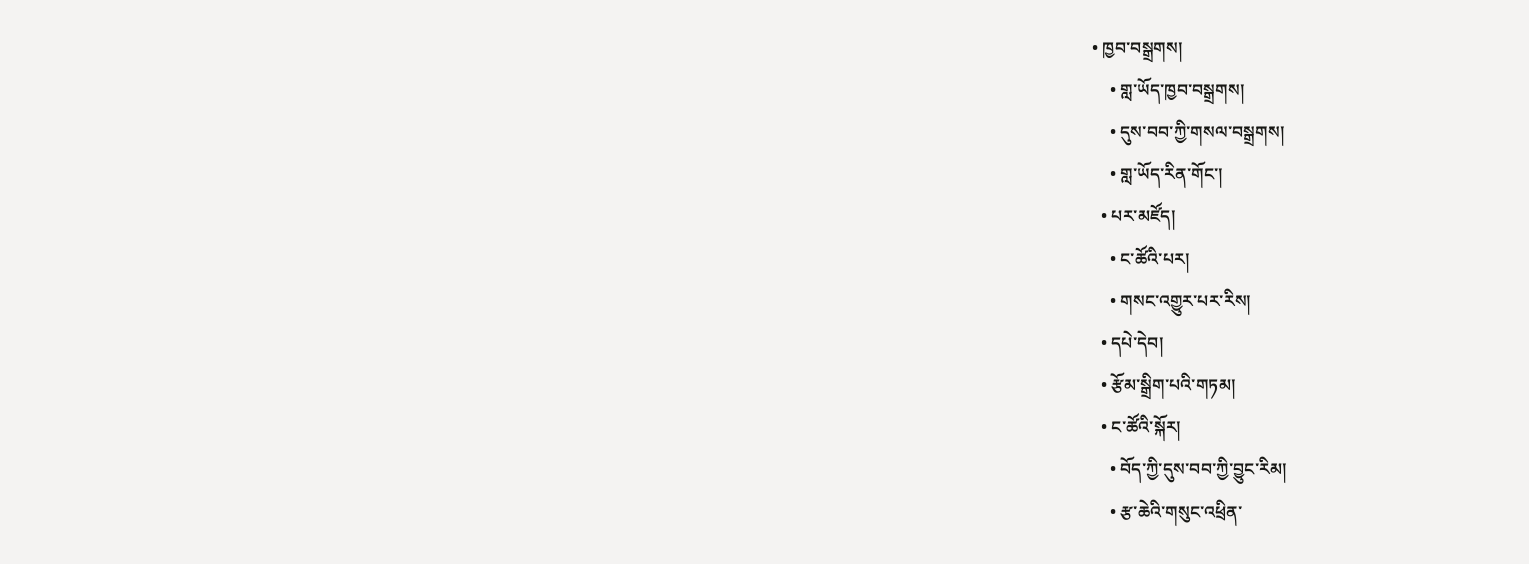• ཁྱབ་བསྒྲགས།
    • གླ་ཡོད་ཁྱབ་བསྒྲགས།
    • དུས་བབ་ཀྱི་གསལ་བསྒྲགས།
    • གླ་ཡོད་རིན་གོང་།
  • པར་མཛོད།
    • ང་ཚོའི་པར།
    • གསང་འགྱུར་པར་རིས།
  • དཔེ་དེབ།
  • རྩོམ་སྒྲིག་པའི་གཏམ།
  • ང་ཚོའི་སྐོར།
    • བོད་ཀྱི་དུས་བབ་ཀྱི་བྱུང་རིམ།
    • རྩ་ཆེའི་གསུང་འཕྲིན་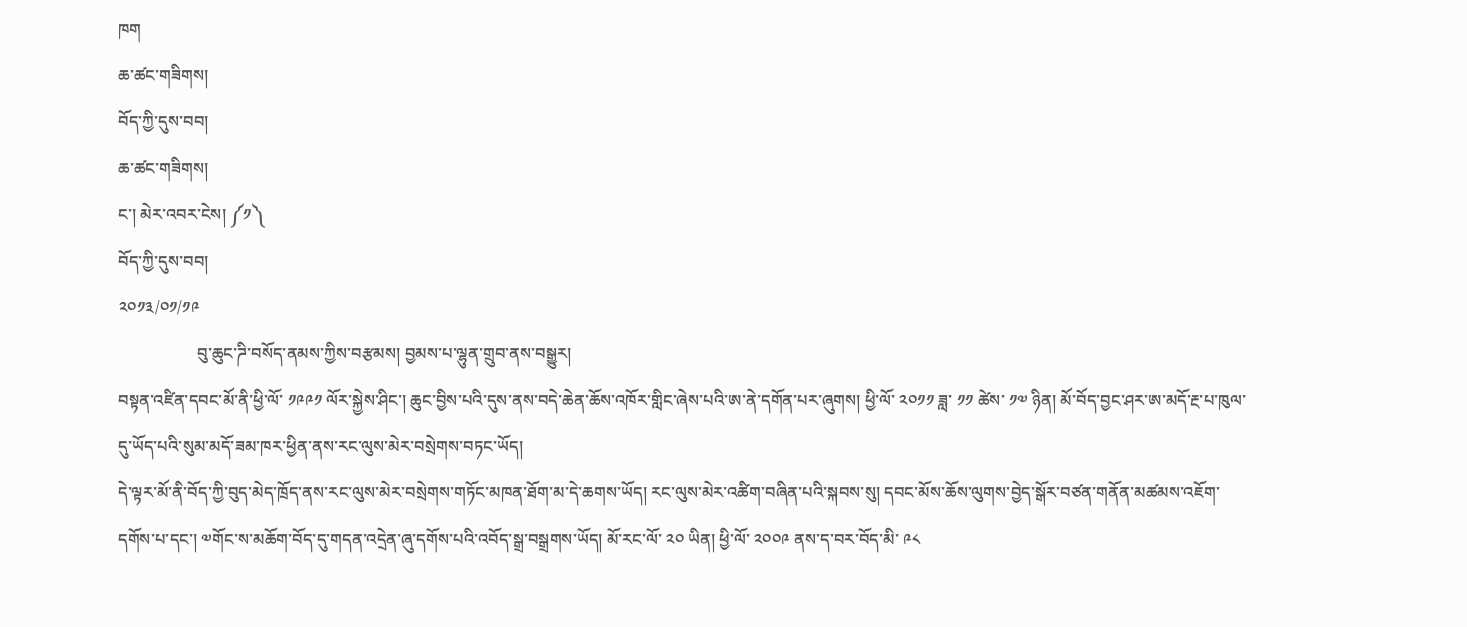ཁག
ཆ་ཚང་གཟིགས།
བོད་ཀྱི་དུས་བབ།
ཆ་ཚང་གཟིགས།
ང་། མེར་འབར་ངེས། ༼༡༽
བོད་ཀྱི་དུས་བབ།
༢༠༡༣/༠༡/༡༩
                   བུ་ཆུང་ཌི་བསོད་ནམས་ཀྱིས་བརྩམས། བྱམས་པ་ལྷུན་གྲུབ་ནས་བསྒྱུར།
བསྟན་འཛིན་དབང་མོ་ནི་ཕྱི་ལོ་ ༡༩༩༡ ལོར་སྐྱེས་ཤིང་། ཆུང་བྱིས་པའི་དུས་ནས་བདེ་ཆེན་ཆོས་འཁོར་གླིང་ཞེས་པའི་ཨ་ནེ་དགོན་པར་ཞུགས། ཕྱི་ལོ་ ༢༠༡༡ ཟླ་ ༡༡ ཚེས་ ༡༧ ཉིན། མོ་བོད་བྱང་ཤར་ཨ་མདོ་རྔ་པ་ཁུལ་དུ་ཡོད་པའི་སུམ་མདོ་ཟམ་ཁར་ཕྱིན་ནས་རང་ལུས་མེར་བསྲེགས་བཏང་ཡོད།
དེ་ལྟར་མོ་ནི་བོད་ཀྱི་བུད་མེད་ཁྲོད་ནས་རང་ལུས་མེར་བསྲེགས་གཏོང་མཁན་ཐོག་མ་དེ་ཆགས་ཡོད། རང་ལུས་མེར་འཚིག་བཞིན་པའི་སྐབས་སུ། དབང་མོས་ཆོས་ལུགས་བྱེད་སྒོར་བཙན་གནོན་མཚམས་འཇོག་དགོས་པ་དང་། ༧གོང་ས་མཆོག་བོད་དུ་གདན་འདྲེན་ཞུ་དགོས་པའི་འབོད་སྒྲ་བསྒྲགས་ཡོད། མོ་རང་ལོ་ ༢༠ ཡིན། ཕྱི་ལོ་ ༢༠༠༩ ནས་ད་བར་བོད་མི་ ༩༨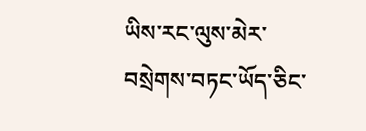ཡིས་རང་ལུས་མེར་བསྲེགས་བཏང་ཡོད་ཅིང་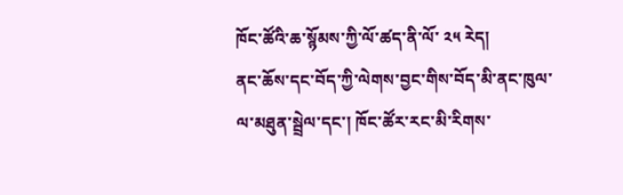ཁོང་ཚོའི་ཆ་སྙོམས་ཀྱི་ལོ་ཚད་ནི་ལོ་ ༢༥ རེད།
ནང་ཆོས་དང་བོད་ཀྱི་ལེགས་བྱང་གིས་བོད་མི་ནང་ཁུལ་ལ་མཐུན་སྦྲེལ་དང་། ཁོང་ཚོར་རང་མི་རིགས་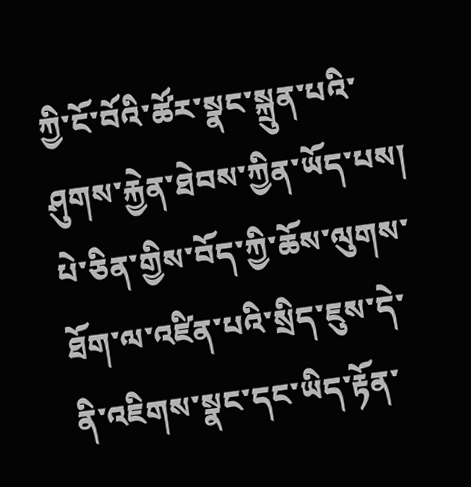ཀྱི་ངོ་བོའི་ཚོར་སྣང་སྐྲུན་པའི་ཤུགས་རྐྱེན་ཐེབས་ཀྱིན་ཡོད་པས། པེ་ཅིན་གྱིས་བོད་ཀྱི་ཆོས་ལུགས་ཐོག་ལ་འཛིན་པའི་སྲིད་ཇུས་དེ་ནི་འཇིགས་སྣང་དང་ཡིད་རྟོན་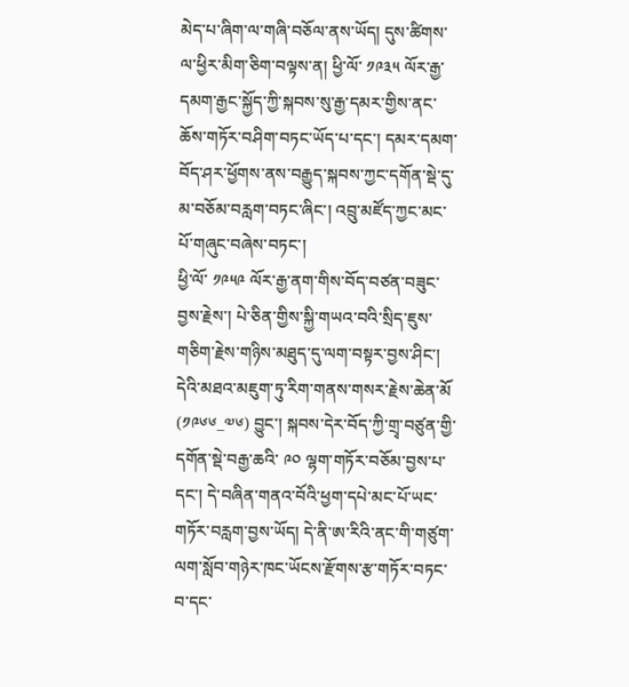མེད་པ་ཞིག་ལ་གཞི་བཅོལ་ནས་ཡོད། དུས་ཚིགས་ལ་ཕྱིར་མིག་ཅིག་བལྟས་ན། ཕྱི་ལོ་ ༡༩༣༥ ལོར་རྒྱ་དམག་རྒྱང་སྐྱོད་ཀྱི་སྐབས་སུ་རྒྱ་དམར་གྱིས་ནང་ཆོས་གཏོར་བཤིག་བཏང་ཡོད་པ་དང་། དམར་དམག་བོད་ཤར་ཕྱོགས་ནས་བརྒྱུད་སྐབས་ཀྱང་དགོན་སྡེ་དུ་མ་བཅོམ་བརླག་བཏང་ཞིང་། འབྲུ་མཛོད་ཀྱང་མང་པོ་གཞུང་བཞེས་བཏང་།
ཕྱི་ལོ་ ༡༩༥༩ ལོར་རྒྱ་ནག་གིས་བོད་བཙན་བཟུང་བྱས་རྗེས་། པེ་ཅིན་གྱིས་སྐྱི་གཡའ་བའི་སྲིད་ཇུས་གཅིག་རྗེས་གཉིས་མཐུད་དུ་ལག་བསྟར་བྱས་ཤིང་། དེའི་མཐའ་མཇུག་ཏུ་རིག་གནས་གསར་རྗེས་ཆེན་མོ (༡༩༦༦_༧༦) བྱུང་། སྐབས་དེར་བོད་ཀྱི་གྲྭ་བཙུན་གྱི་དགོན་སྡེ་བརྒྱ་ཆའི་ ༩༠ ལྷག་གཏོར་བཅོམ་བྱས་པ་དང་། དེ་བཞིན་གནའ་བོའི་ཕྱག་དཔེ་མང་པོ་ཡང་གཏོར་བརླག་བྱས་ཡོད། དེ་ནི་ཨ་རིའི་ནང་གི་གཙུག་ལག་སློབ་གཉེར་ཁང་ཡོངས་རྫོགས་རྩ་གཏོར་བཏང་བ་དང་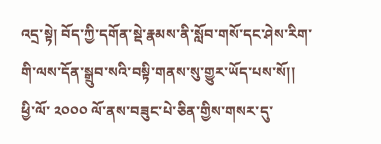འདྲ་སྟེ། བོད་ཀྱི་དགོན་སྡེ་རྣམས་ནི་སློབ་གསོ་དང་ཤེས་རིག་གི་ལས་དོན་སྒྲུབ་སའི་བསྟི་གནས་སུ་གྱུར་ཡོད་པས་སོ།།
ཕྱི་ལོ་ ༢༠༠༠ ལོ་ནས་བཟུང་པེ་ཅིན་གྱིས་གསར་དུ་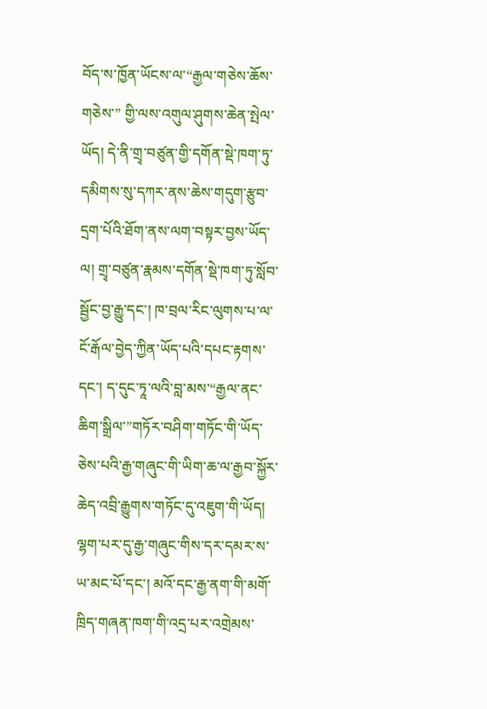བོད་ས་ཁྱོན་ཡོངས་ལ་“རྒྱལ་གཅེས་ཆོས་གཅེས་” གྱི་ལས་འགུལ་ཤུགས་ཆེན་སྤེལ་ཡོད། དེ་ནི་གྲྭ་བཙུན་གྱི་དགོན་སྡེ་ཁག་ཏུ་དམིགས་སུ་དཀར་ནས་ཆེས་གདུག་རྩུབ་དྲག་པོའི་ཐོག་ནས་ལག་བསྟར་བྱས་ཡོད་ལ། གྲྭ་བཙུན་རྣམས་དགོན་སྡེ་ཁག་ཏུ་སློབ་སྦྱོང་བྱ་རྒྱུ་དང་། ཁ་བྲལ་རིང་ལུགས་པ་ལ་ངོ་རྒོལ་བྱེད་ཀྱིན་ཡོད་པའི་དཔང་རྟགས་དང་། ད་དུང་ཏཱ་ལའི་བླ་མས་“རྒྱལ་ནང་ཆིག་སྒྲིལ་”གཏོར་བཤིག་གཏོང་གི་ཡོད་ཅེས་པའི་རྒྱ་གཞུང་གི་ཡིག་ཆ་ལ་རྒྱབ་སྐྱོར་ཆེད་འབྲི་རྒྱུགས་གཏོང་དུ་འཇུག་གི་ཡོད། ལྷག་པར་དུ་རྒྱ་གཞུང་གིས་དར་དམར་ས་ཡ་མང་པོ་དང་། མའོ་དང་རྒྱ་ནག་གི་མགོ་ཁྲིད་གཞན་ཁག་གི་འདྲ་པར་འགྲེམས་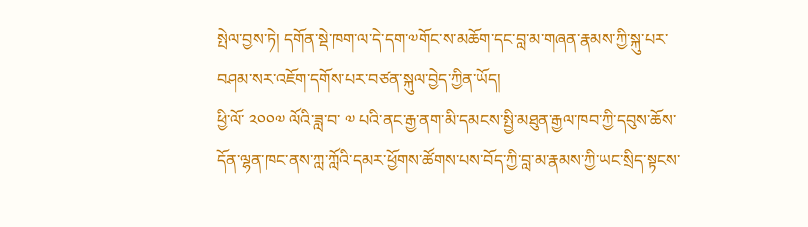སྤེལ་བྱས་ཏེ། དགོན་སྡེ་ཁག་ལ་དེ་དག་༧གོང་ས་མཆོག་དང་བླ་མ་གཞན་རྣམས་ཀྱི་སྐུ་པར་བཤམ་སར་འཇོག་དགོས་པར་བཙན་སྐུལ་བྱེད་ཀྱིན་ཡོད།
ཕྱི་ལོ་ ༢༠༠༧ ལོའི་ཟླ་བ་ ༧ པའི་ནང་རྒྱ་ནག་མི་དམངས་སྤྱི་མཐུན་རྒྱལ་ཁབ་ཀྱི་དབུས་ཆོས་དོན་ལྷན་ཁང་ནས་ཀླ་ཀློའི་དམར་ཕྱོགས་ཚོགས་པས་བོད་ཀྱི་བླ་མ་རྣམས་ཀྱི་ཡང་སྲིད་སྟངས་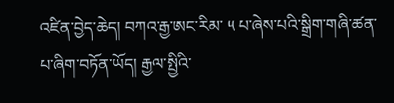འཛིན་བྱེད་ཆེད། བཀའ་རྒྱ་ཨང་རིམ་ ༥ པ་ཞེས་པའི་སྒྲིག་གཞི་ཚན་པ་ཞིག་བཏོན་ཡོད། རྒྱལ་སྤྱིའི་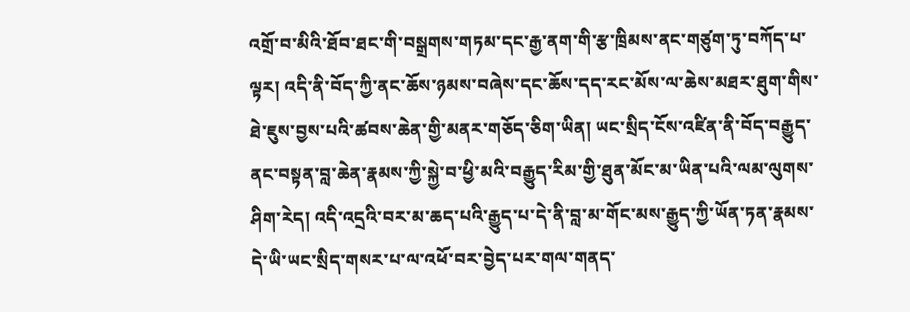འགྲོ་བ་མིའི་ཐོབ་ཐང་གི་བསྒྲགས་གཏམ་དང་རྒྱ་ནག་གི་རྩ་ཁྲིམས་ནང་གཙུག་ཏུ་བཀོད་པ་ལྟར། འདི་ནི་བོད་ཀྱི་ནང་ཆོས་ཉམས་བཞེས་དང་ཆོས་དད་རང་མོས་ལ་ཆེས་མཐར་ཐུག་གིས་ཐེ་ཇུས་བྱས་པའི་ཚབས་ཆེན་གྱི་མནར་གཅོད་ཅིག་ཡིན། ཡང་སྲིད་ངོས་འཛིན་ནི་བོད་བརྒྱུད་ནང་བསྟན་བླ་ཆེན་རྣམས་ཀྱི་སྐྱེ་བ་ཕྱི་མའི་བརྒྱུད་རིམ་གྱི་ཐུན་མོང་མ་ཡིན་པའི་ལམ་ལུགས་ཤིག་རེད། འདི་འདྲའི་བར་མ་ཆད་པའི་རྒྱུད་པ་དེ་ནི་བླ་མ་གོང་མས་རྒྱུད་ཀྱི་ཡོན་ཏན་རྣམས་དེ་ཡི་ཡང་སྲིད་གསར་པ་ལ་འཕོ་བར་བྱེད་པར་གལ་གནད་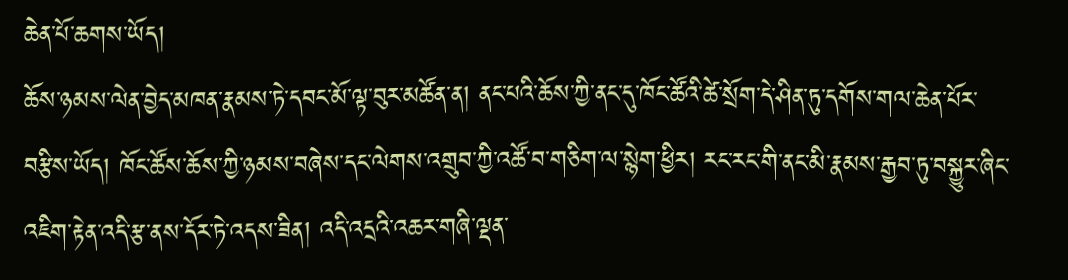ཆེན་པོ་ཆགས་ཡོད།
ཆོས་ཉམས་ལེན་བྱེད་མཁན་རྣམས་ཏེ་དབང་མོ་ལྟ་བུར་མཚོན་ན། ནང་པའི་ཆོས་ཀྱི་ནང་དུ་ཁོང་ཚོའི་ཚེ་སྲོག་དེ་ཤིན་ཏུ་དགོས་གལ་ཆེན་པོར་བརྩིས་ཡོད། ཁོང་ཚོས་ཆོས་ཀྱི་ཉམས་བཞེས་དང་ལེགས་འགྲུབ་ཀྱི་འཚོ་བ་གཅིག་ལ་སྙེག་ཕྱིར། རང་རང་གི་ནང་མི་རྣམས་རྒྱབ་ཏུ་བསྐྱུར་ཞིང་འཇིག་རྟེན་འདི་རྩ་ནས་དོར་ཏེ་འདས་ཟིན། འདི་འདྲའི་འཆར་གཞི་ལྡན་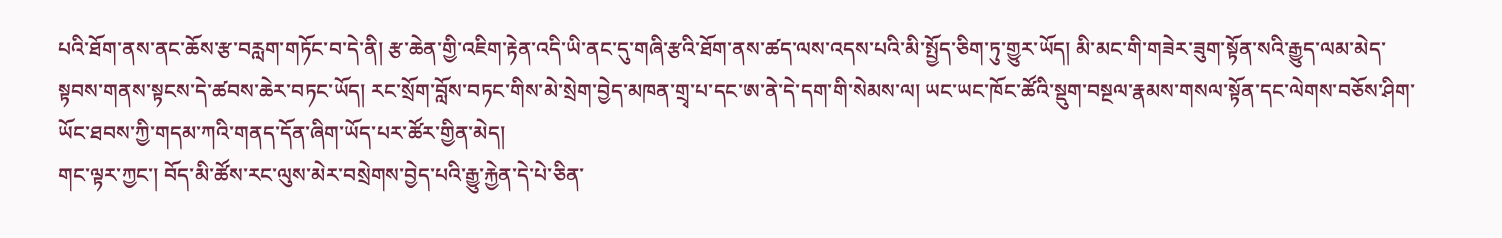པའི་ཐོག་ནས་ནང་ཆོས་རྩ་བརླག་གཏོང་བ་དེ་ནི། རྩ་ཆེན་གྱི་འཇིག་རྟེན་འདི་ཡི་ནང་དུ་གཞི་རྩའི་ཐོག་ནས་ཚད་ལས་འདས་པའི་མི་སྤྱོད་ཅིག་ཏུ་གྱུར་ཡོད། མི་མང་གི་གཟེར་ཟུག་སྟོན་སའི་རྒྱུད་ལམ་མེད་སྟབས་གནས་སྟངས་དེ་ཚབས་ཆེར་བཏང་ཡོད། རང་སྲོག་བློས་བཏང་གིས་མེ་སྲེག་བྱེད་མཁན་གྲྭ་པ་དང་ཨ་ནེ་དེ་དག་གི་སེམས་ལ། ཡང་ཡང་ཁོང་ཚོའི་སྡུག་བསྔལ་རྣམས་གསལ་སྟོན་དང་ལེགས་བཅོས་ཤིག་ཡོང་ཐབས་ཀྱི་གདམ་ཀའི་གནད་དོན་ཞིག་ཡོད་པར་ཚོར་གྱིན་མེད།
གང་ལྟར་ཀྱང་། བོད་མི་ཚོས་རང་ལུས་མེར་བསྲེགས་བྱེད་པའི་རྒྱུ་རྐྱེན་དེ་པེ་ཅིན་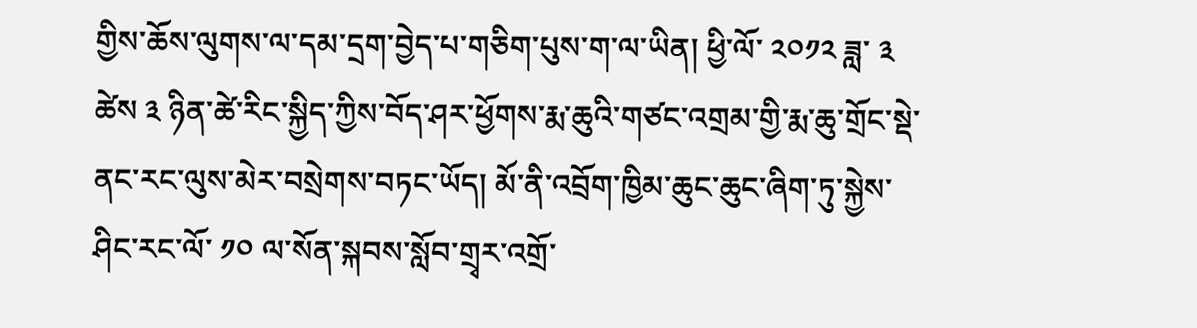གྱིས་ཆོས་ལུགས་ལ་དམ་དྲག་བྱེད་པ་གཅིག་པུས་ག་ལ་ཡིན། ཕྱི་ལོ་ ༢༠༡༢ ཟླ་ ༣ ཚེས ༣ ཉིན་ཚེ་རིང་སྐྱིད་ཀྱིས་བོད་ཤར་ཕྱོགས་རྨ་ཆུའི་གཙང་འགྲམ་གྱི་རྨ་ཆུ་གྲོང་སྡེ་ནང་རང་ལུས་མེར་བསྲེགས་བཏང་ཡོད། མོ་ནི་འབྲོག་ཁྱིམ་ཆུང་ཆུང་ཞིག་ཏུ་སྐྱེས་ཤིང་རང་ལོ་ ༡༠ ལ་སོན་སྐབས་སློབ་གྲྭར་འགྲོ་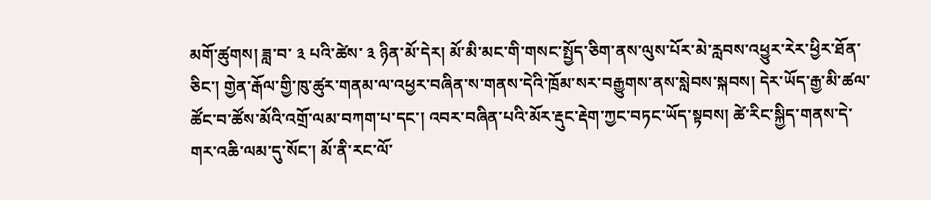མགོ་ཚུགས། ཟླ་བ་ ༣ པའི་ཚེས་ ༣ ཉིན་མོ་དེར། མོ་མི་མང་གི་གསང་སྤྱོད་ཅིག་ནས་ལུས་པོར་མེ་རླབས་འཕྱུར་རེར་ཕྱིར་ཐོན་ཅིང་། གྱེན་རྒོལ་གྱི་ཁུ་ཚུར་གནམ་ལ་འཕྱར་བཞིན་ས་གནས་དེའི་ཁྲོམ་སར་བརྒྱུགས་ནས་སླེབས་སྐབས། དེར་ཡོད་རྒྱ་མི་ཚལ་ཚོང་བ་ཚོས་མོའི་འགྲོ་ལམ་བཀག་པ་དང་། འབར་བཞིན་པའི་མོར་རྡུང་རྡེག་ཀྱང་བཏང་ཡོད་སྟབས། ཚེ་རིང་སྐྱིད་གནས་དེ་གར་འཆི་ལམ་དུ་སོང་། མོ་ནི་རང་ལོ་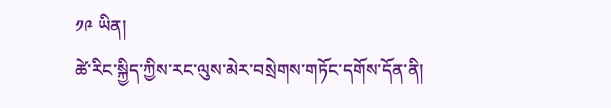༡༩ ཡིན།
ཚེ་རིང་སྐྱིད་ཀྱིས་རང་ལུས་མེར་བསྲེགས་གཏོང་དགོས་དོན་ནི།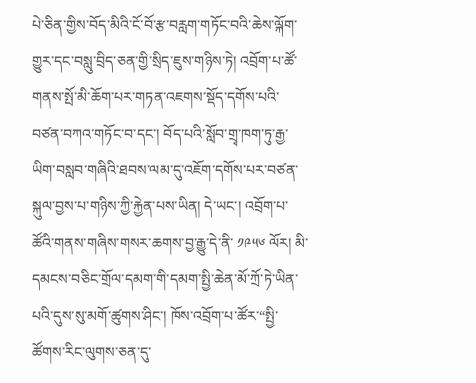པེ་ཅིན་གྱིས་བོད་མིའི་ངོ་བོ་རྩ་བརླག་གཏོང་བའི་ཆེས་ལྐོག་གྱུར་དང་བསླུ་བྲིད་ཅན་གྱི་སྲིད་ཇུས་གཉིས་ཏེ། འབྲོག་པ་ཚོ་གནས་སྤོ་མི་ཆོག་པར་གཏན་འཇགས་སྡོད་དགོས་པའི་བཙན་བཀའ་གཏོང་བ་དང་། བོད་པའི་སློབ་གྲྭ་ཁག་ཏུ་རྒྱ་ཡིག་བསླབ་གཞིའི་ཐབས་ལམ་དུ་འཇོག་དགོས་པར་བཙན་སྐུལ་བྱས་པ་གཉིས་ཀྱི་རྐྱེན་པས་ཡིན། དེ་ཡང་། འབྲོག་པ་ཚོའི་གནས་གཞིས་གསར་ཆགས་བྱ་རྒྱུ་དེ་ནི་ ༡༩༥༦ ལོར། མི་དམངས་བཅིང་གྲོལ་དམག་གི་དམག་སྤྱི་ཆེན་མོ་ཀྲོ་ཏེ་ཡིན་པའི་དུས་སུ་མགོ་ཚུགས་ཤིང་། ཁོས་འབྲོག་པ་ཚོར་“སྤྱི་ཚོགས་རིང་ལུགས་ཅན་དུ་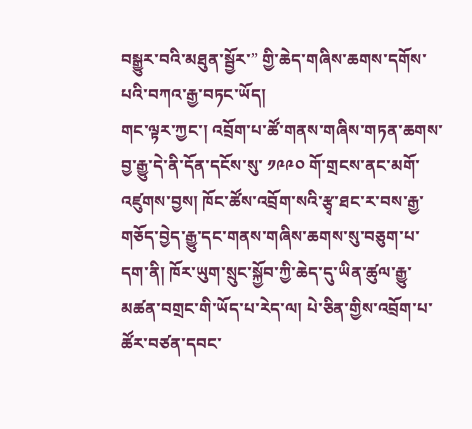བསྒྱུར་བའི་མཐུན་སྦྱོར་” གྱི་ཆེད་གཞིས་ཆགས་དགོས་པའི་བཀའ་རྒྱ་བཏང་ཡོད།
གང་ལྟར་ཀྱང་། འབྲོག་པ་ཚོ་གནས་གཞིས་གཏན་ཆགས་བྱ་རྒྱུ་དེ་ནི་དོན་དངོས་སུ་ ༡༩༩༠ གོ་གྲངས་ནང་མགོ་འཛུགས་བྱས། ཁོང་ཚོས་འབྲོག་སའི་རྩྭ་ཐང་ར་བས་རྒྱ་གཅོད་བྱེད་རྒྱུ་དང་གནས་གཞིས་ཆགས་སུ་བཅུག་པ་དག་ནི། ཁོར་ཡུག་སྲུང་སྐྱོབ་ཀྱི་ཆེད་དུ་ཡིན་ཚུལ་རྒྱུ་མཚན་བགྲང་གི་ཡོད་པ་རེད་ལ། པེ་ཅིན་གྱིས་འབྲོག་པ་ཚོར་བཙན་དབང་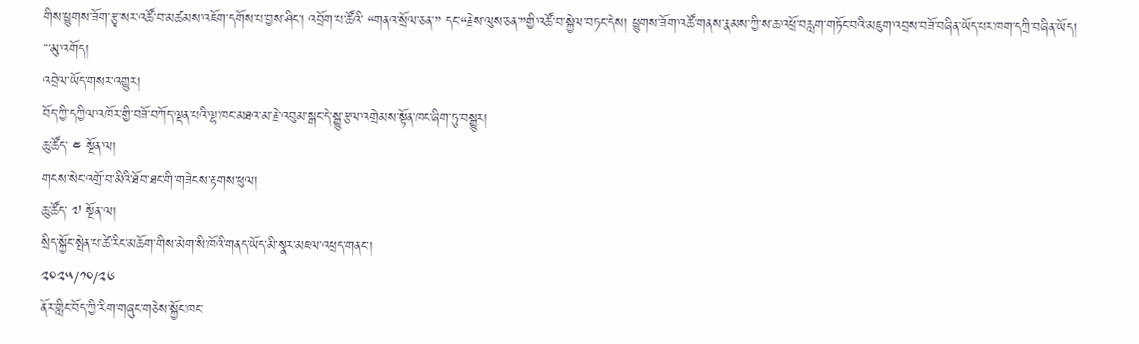གིས་ཕྱུགས་ཟོག་རྩྭ་སར་འཚོ་བ་མཚམས་འཇོག་དགོས་པ་བྱས་ཤིང་། འབྲོག་པ་ཚོའི་ “གནའ་སྲོལ་ཅན་” དང་“རྗེས་ལུས་ཅན་”གྱི་འཚོ་བ་སྐྱེལ་བཏང་དེས། ཕྱུགས་ཟོག་འཚོ་གནས་རྣམས་ཀྱི་ས་ཆ་འཕྲོ་བརླག་གཏོང་བའི་མཇུག་འབྲས་བཟོ་བཞིན་ཡོད་པར་ཁག་དཀྲི་བཞིན་ཡོད།
་་་མུ་འགོད།
འབྲེལ་ཡོད་གསར་འགྱུར།
བོད་ཀྱི་དཀྱིལ་འཁོར་གྱི་བཟོ་བཀོད་ལྡན་པའི་ལྷ་ཁང་མཐའ་མ་རྗེ་འབུམ་སྒང་དེ་སྒྱུ་རྩལ་འགྲེམས་སྟོན་ཁང་ཞིག་ཏུ་བསྒྱུར།
ཆུ་ཚོད་ ༤ སྔོན་ལ།
གངས་སེང་འགྲོ་བ་མིའི་ཐོབ་ཐང་གི་གཟེངས་རྟགས་ཕུལ།
ཆུ་ཚོད་ ༧ སྔོན་ལ།
སྲིད་སྐྱོང་སྤེན་པ་ཚེ་རིང་མཆོག་གིས་མེག་སི་ཁོའི་གནད་ཡོད་མི་སྣར་མཇལ་འཕྲད་གནང་།
༢༠༢༥/༡༠/༢༦
ནོར་གླིང་བོད་ཀྱི་རིག་གཞུང་གཅེས་སྐྱོང་ཁང་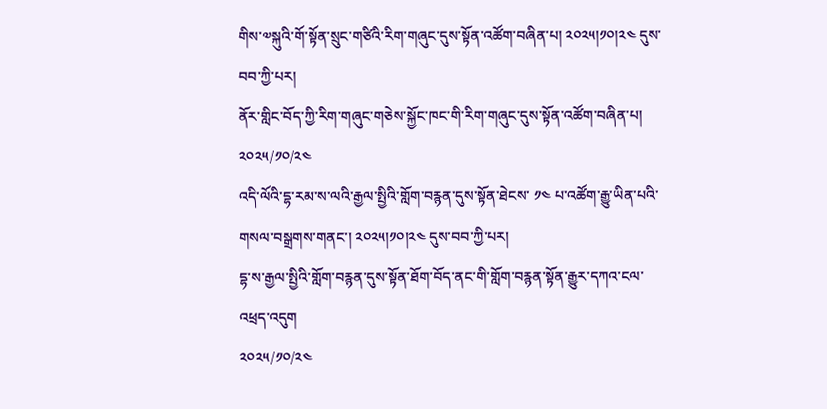གིས་༧སྐུའི་གོ་སྟོན་སྲུང་གཙིའི་རིག་གཞུང་དུས་སྟོན་འཚོག་བཞིན་པ། ༢༠༢༥།༡༠།༢༤ དུས་བབ་ཀྱི་པར།
ནོར་གླིང་བོད་ཀྱི་རིག་གཞུང་གཅེས་སྐྱོང་ཁང་གི་རིག་གཞུང་དུས་སྟོན་འཚོག་བཞིན་པ།
༢༠༢༥/༡༠/༢༤
འདི་ལོའི་དྷ་རམ་ས་ལའི་རྒྱལ་སྤྱིའི་གློག་བརྙན་དུས་སྟོན་ཐེངས་ ༡༤ པ་འཚོག་རྒྱུ་ཡིན་པའི་གསལ་བསྒྲགས་གནང་། ༢༠༢༥།༡༠།༢༤ དུས་བབ་ཀྱི་པར།
དྷ་ས་རྒྱལ་སྤྱིའི་གློག་བརྙན་དུས་སྟོན་ཐོག་བོད་ནང་གི་གློག་བརྙན་སྟོན་རྒྱུར་དཀའ་ངལ་འཕྲད་འདུག
༢༠༢༥/༡༠/༢༤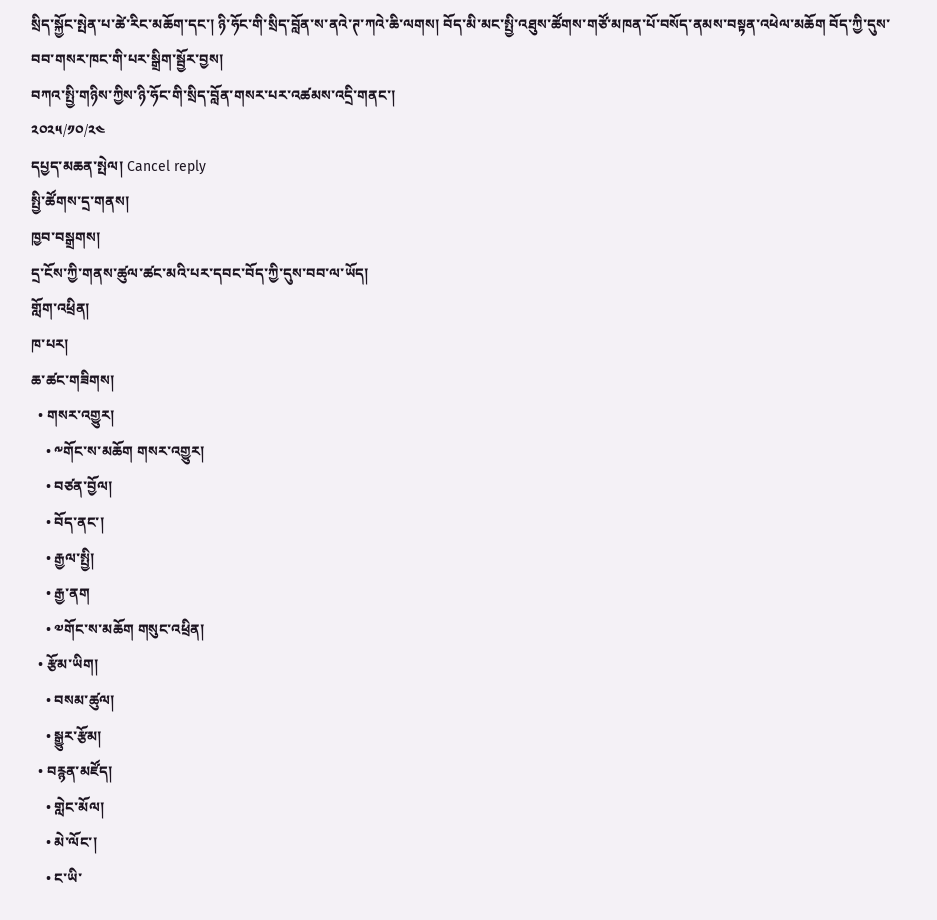སྲིད་སྐྱོང་སྤེན་པ་ཚེ་རིང་མཆོག་དང་། ཉི་ཧོང་གི་སྲིད་བློན་ས་ནའེ་ཊ་ཀའེ་ཆི་ལགས། བོད་མི་མང་སྤྱི་འཐུས་ཚོགས་གཙོ་མཁན་པོ་བསོད་ནམས་བསྟན་འཕེལ་མཆོག བོད་ཀྱི་དུས་བབ་གསར་ཁང་གི་པར་སྒྲིག་སྦྱོར་བྱས།
བཀའ་སྤྱི་གཉིས་ཀྱིས་ཉི་ཧོང་གི་སྲིད་བློན་གསར་པར་འཚམས་འདྲི་གནང་།
༢༠༢༥/༡༠/༢༤
དཔྱད་མཆན་སྤེལ། Cancel reply
སྤྱི་ཚོགས་དྲ་གནས།
ཁྱབ་བསྒྲགས།
དྲ་ངོས་ཀྱི་གནས་ཚུལ་ཚང་མའི་པར་དབང་བོད་ཀྱི་དུས་བབ་ལ་ཡོད།
གློག་འཕྲིན།
ཁ་པར།
ཆ་ཚང་གཟིགས།
  • གསར་འགྱུར།
    • ༸གོང་ས་མཆོག གསར་འགྱུར།
    • བཙན་བྱོལ།
    • བོད་ནང་།
    • རྒྱལ་སྤྱི།
    • རྒྱ་ནག
    • ༧གོང་ས་མཆོག གསུང་འཕྲིན།
  • རྩོམ་ཡིག།
    • བསམ་ཚུལ།
    • སྒྱུར་རྩོམ།
  • བརྙན་མཛོད།
    • གླེང་མོལ།
    • མེ་ལོང་།
    • ང་ཡི་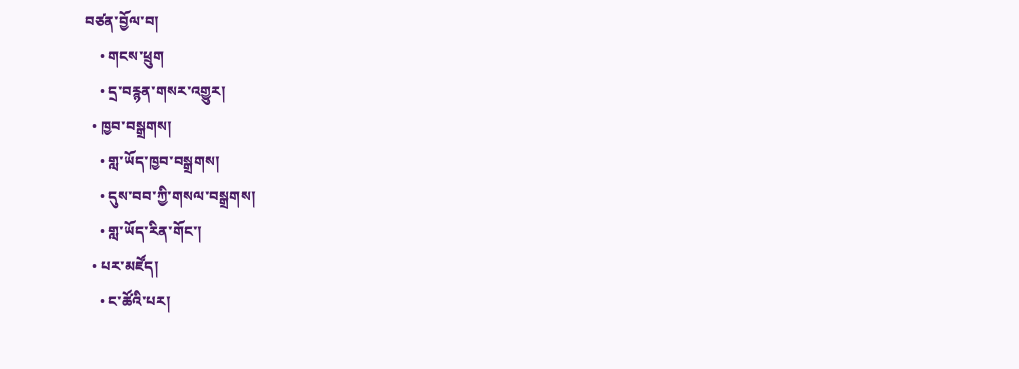བཙན་བྱོལ་བ།
    • གངས་ཕྲུག
    • དྲ་བརྙན་གསར་འགྱུར།
  • ཁྱབ་བསྒྲགས།
    • གླ་ཡོད་ཁྱབ་བསྒྲགས།
    • དུས་བབ་ཀྱི་གསལ་བསྒྲགས།
    • གླ་ཡོད་རིན་གོང་།
  • པར་མཛོད།
    • ང་ཚོའི་པར།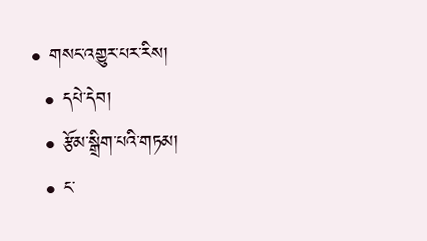• གསང་འགྱུར་པར་རིས།
  • དཔེ་དེབ།
  • རྩོམ་སྒྲིག་པའི་གཏམ།
  • ང་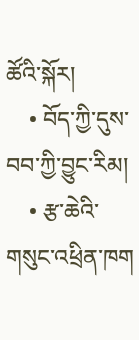ཚོའི་སྐོར།
    • བོད་ཀྱི་དུས་བབ་ཀྱི་བྱུང་རིམ།
    • རྩ་ཆེའི་གསུང་འཕྲིན་ཁག